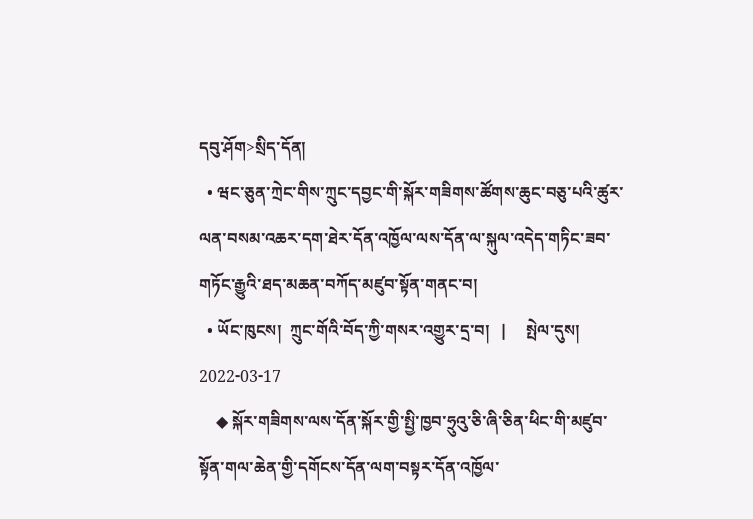དབུ་ཤོག>སྲིད་དོན།
  • ཝང་ཅུན་ཀྲེང་གིས་ཀྲུང་དབྱང་གི་སྐོར་གཟིགས་ཚོགས་ཆུང་བཅུ་པའི་ཚུར་ལན་བསམ་འཆར་དག་ཐེར་དོན་འཁྱོལ་ལས་དོན་ལ་སྐུལ་འདེད་གཏིང་ཟབ་གཏོང་རྒྱུའི་ཐད་མཆན་བཀོད་མཛུབ་སྟོན་གནང་བ།
  • ཡོང་ཁུངས།  ཀྲུང་གོའི་བོད་ཀྱི་གསར་འགྱུར་དྲ་བ།   |     སྤེལ་དུས།  2022-03-17
    ◆ སྐོར་གཟིགས་ལས་དོན་སྐོར་གྱི་སྤྱི་ཁྱབ་ཧྲུའུ་ཅི་ཞི་ཅིན་ཕིང་གི་མཛུབ་སྟོན་གལ་ཆེན་གྱི་དགོངས་དོན་ལག་བསྟར་དོན་འཁྱོལ་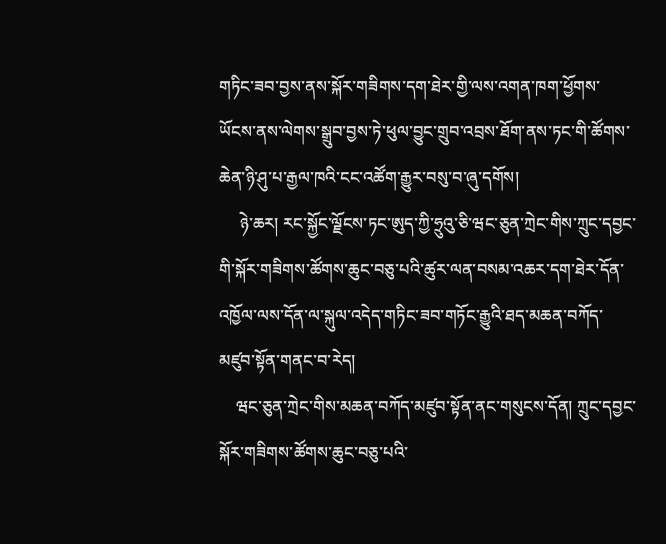གཏིང་ཟབ་བྱས་ནས་སྐོར་གཟིགས་དག་ཐེར་གྱི་ལས་འགན་ཁག་ཕྱོགས་ཡོངས་ནས་ལེགས་སྒྲུབ་བྱས་ཏེ་ཕུལ་བྱུང་གྲུབ་འབྲས་ཐོག་ནས་ཏང་གི་ཚོགས་ཆེན་ཉི་ཤུ་པ་རྒྱལ་ཁའི་ངང་འཚོག་རྒྱུར་བསུ་བ་ཞུ་དགོས།
     ཉེ་ཆར། རང་སྐྱོང་ལྗོངས་ཏང་ཨུད་ཀྱི་ཧྲུའུ་ཅི་ཝང་ཅུན་ཀྲེང་གིས་ཀྲུང་དབྱང་གི་སྐོར་གཟིགས་ཚོགས་ཆུང་བཅུ་པའི་ཚུར་ལན་བསམ་འཆར་དག་ཐེར་དོན་འཁྱོལ་ལས་དོན་ལ་སྐུལ་འདེད་གཏིང་ཟབ་གཏོང་རྒྱུའི་ཐད་མཆན་བཀོད་མཛུབ་སྟོན་གནང་བ་རེད།
    ཝང་ཅུན་ཀྲེང་གིས་མཆན་བཀོད་མཛུབ་སྟོན་ནང་གསུངས་དོན། ཀྲུང་དབྱང་སྐོར་གཟིགས་ཚོགས་ཆུང་བཅུ་པའི་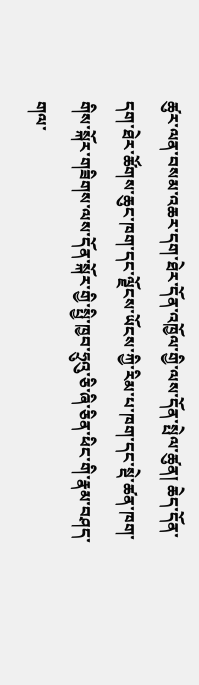ཚུར་ལན་བསམ་འཆར་དག་ཐེར་དོན་འཁྱོལ་གྱི་ལས་དོན་སྤེལ་ཚུན། ཆེད་དོན་དག་ཐེར་ཚོགས་ཆུང་ཁག་དང་ལྗོངས་ཡོངས་ཀྱི་རིམ་པ་ཁག་དང་སྡེ་ཚན་ཁག་གིས་སྐོར་གཟིགས་ལས་དོན་སྐོར་གྱི་སྤྱི་ཁྱབ་ཧྲུའུ་ཅི་ཞི་ཅིན་ཕིང་གི་རྣམ་བཤད་གལ་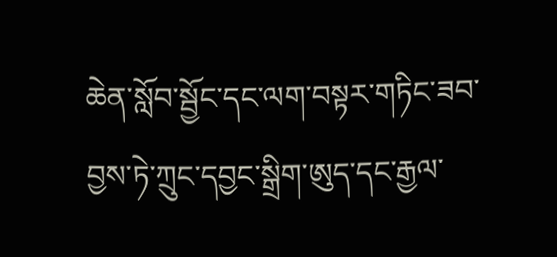ཆེན་སློབ་སྦྱོང་དང་ལག་བསྟར་གཏིང་ཟབ་བྱས་ཏེ་ཀྲུང་དབྱང་སྒྲིག་ཨུད་དང་རྒྱལ་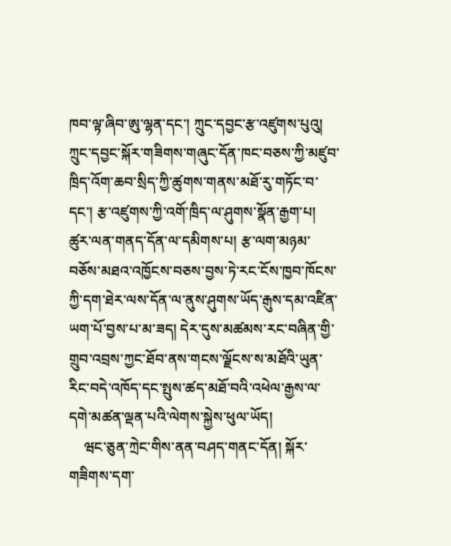ཁབ་ལྟ་ཞིབ་ཨུ་ལྷན་དང་། ཀྲུང་དབྱང་རྩ་འཛུགས་པུའུ། ཀྲུང་དབྱང་སྐོར་གཟིགས་གཞུང་དོན་ཁང་བཅས་ཀྱི་མཛུབ་ཁྲིད་འོག་ཆབ་སྲིད་ཀྱི་ཚུགས་གནས་མཐོ་རུ་གཏོང་བ་དང་། རྩ་འཛུགས་ཀྱི་འགོ་ཁྲིད་ལ་ཤུགས་སྣོན་རྒྱག་པ། ཚུར་ལན་གནད་དོན་ལ་དམིགས་པ། རྩ་ལག་མཉམ་བཅོས་མཐའ་འཁྱོངས་བཅས་བྱས་ཏེ་རང་ངོས་ཁྱབ་ཁོངས་ཀྱི་དག་ཐེར་ལས་དོན་ལ་ནུས་ཤུགས་ཡོད་རྒུས་དམ་འཛིན་ཡག་པོ་བྱས་པ་མ་ཟད། དེར་དུས་མཚམས་རང་བཞིན་གྱི་གྲུབ་འབྲས་ཀྱང་ཐོབ་ནས་གངས་ལྗོངས་ས་མཐོའི་ཡུན་རིང་བདེ་འཁོད་དང་སྤུས་ཚད་མཐོ་བའི་འཕེལ་རྒྱས་ལ་དགེ་མཚན་ལྡན་པའི་ལེགས་སྐྱེས་ཕུལ་ཡོད།
    ཝང་ཅུན་ཀྲེང་གིས་ནན་བཤད་གནང་དོན། སྐོར་གཟིགས་དག་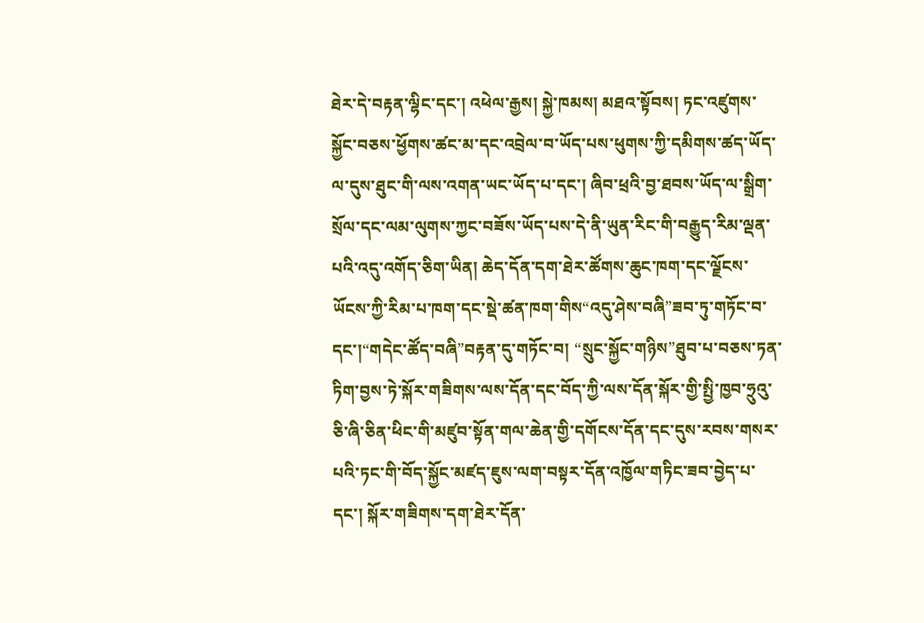ཐེར་དེ་བརྟན་ལྷིང་དང་། འཕེལ་རྒྱས། སྐྱེ་ཁམས། མཐའ་སྟོབས། ཏང་འཛུགས་སྐྱོང་བཅས་ཕྱོགས་ཚང་མ་དང་འབྲེལ་བ་ཡོད་པས་ཕུགས་ཀྱི་དམིགས་ཚད་ཡོད་ལ་དུས་ཐུང་གི་ལས་འགན་ཡང་ཡོད་པ་དང་། ཞིབ་ཕྲའི་བྱ་ཐབས་ཡོད་ལ་སྒྲིག་སྲོལ་དང་ལམ་ལུགས་ཀྱང་བཟོས་ཡོད་པས་དེ་ནི་ཡུན་རིང་གི་བརྒྱུད་རིམ་ལྡན་པའི་འདུ་འགོད་ཅིག་ཡིན། ཆེད་དོན་དག་ཐེར་ཚོགས་ཆུང་ཁག་དང་ལྗོངས་ཡོངས་ཀྱི་རིམ་པ་ཁག་དང་སྡེ་ཚན་ཁག་གིས“འདུ་ཤེས་བཞི”ཟབ་ཏུ་གཏོང་བ་དང་།“གདེང་ཚོད་བཞི”བརྟན་དུ་གཏོང་བ། “སྲུང་སྐྱོང་གཉིས”ཐུབ་པ་བཅས་ཏན་ཏིག་བྱས་ཏེ་སྐོར་གཟིགས་ལས་དོན་དང་བོད་ཀྱི་ལས་དོན་སྐོར་གྱི་སྤྱི་ཁྱབ་ཧྲུའུ་ཅི་ཞི་ཅིན་ཕིང་གི་མཛུབ་སྟོན་གལ་ཆེན་གྱི་དགོངས་དོན་དང་དུས་རབས་གསར་པའི་ཏང་གི་བོད་སྐྱོང་མཛད་ཇུས་ལག་བསྟར་དོན་འཁྱོལ་གཏིང་ཟབ་བྱེད་པ་དང་། སྐོར་གཟིགས་དག་ཐེར་དོན་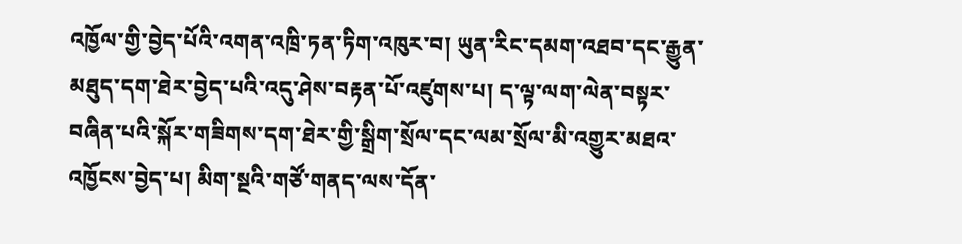འཁྱོལ་གྱི་བྱེད་པོའི་འགན་འཁྲི་ཏན་ཏིག་འཁུར་བ། ཡུན་རིང་དམག་འཐབ་དང་རྒྱུན་མཐུད་དག་ཐེར་བྱེད་པའི་འདུ་ཤེས་བརྟན་པོ་འཛུགས་པ། ད་ལྟ་ལག་ལེན་བསྟར་བཞིན་པའི་སྐོར་གཟིགས་དག་ཐེར་གྱི་སྒྲིག་སྲོལ་དང་ལམ་སྲོལ་མི་འགྱུར་མཐའ་འཁྱོངས་བྱེད་པ། མིག་སྔའི་གཙོ་གནད་ལས་དོན་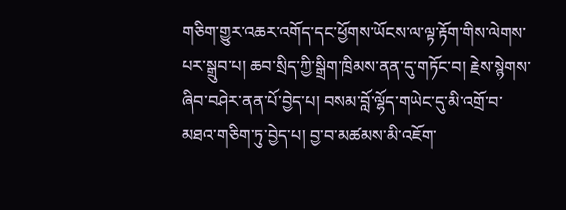གཅིག་གྱུར་འཆར་འགོད་དང་ཕྱོགས་ཡོངས་ལ་ལྟ་རྟོག་གིས་ལེགས་པར་སྒྲུབ་པ། ཆབ་སྲིད་ཀྱི་སྒྲིག་ཁྲིམས་ནན་དུ་གཏོང་བ། རྗེས་སྙེགས་ཞིབ་བཤེར་ནན་པོ་བྱེད་པ། བསམ་བློ་ལྷོད་གཡེང་དུ་མི་འགྲོ་བ་མཐའ་གཅིག་ཏུ་བྱེད་པ། བྱ་བ་མཚམས་མི་འཇོག་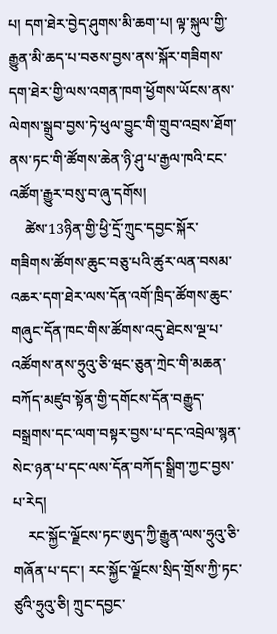པ། དག་ཐེར་བྱེད་ཤུགས་མི་ཆག་པ། ལྟ་སྐུལ་གྱི་རྒྱུན་མི་ཆད་པ་བཅས་བྱས་ནས་སྐོར་གཟིགས་དག་ཐེར་གྱི་ལས་འགན་ཁག་ཕྱོགས་ཡོངས་ནས་ལེགས་སྒྲུབ་བྱས་ཏེ་ཕུལ་བྱུང་གི་གྲུབ་འབྲས་ཐོག་ནས་ཏང་གི་ཚོགས་ཆེན་ཉི་ཤུ་པ་རྒྱལ་ཁའི་ངང་འཚོག་རྒྱུར་བསུ་བ་ཞུ་དགོས།
    ཚེས་13ཉིན་གྱི་ཕྱི་དྲོ་ཀྲུང་དབྱང་སྐོར་གཟིགས་ཚོགས་ཆུང་བཅུ་པའི་ཚུར་ལན་བསམ་འཆར་དག་ཐེར་ལས་དོན་འགོ་ཁྲིད་ཚོགས་ཆུང་གཞུང་དོན་ཁང་གིས་ཚོགས་འདུ་ཐེངས་ལྔ་པ་འཚོགས་ནས་ཧྲུའུ་ཅི་ཝང་ཅུན་ཀྲེང་གི་མཆན་བཀོད་མཛུབ་སྟོན་གྱི་དགོངས་དོན་བརྒྱུད་བསྒྲགས་དང་ལག་བསྟར་བྱས་པ་དང་འབྲེལ་སྙན་སེང་ཉན་པ་དང་ལས་དོན་བཀོད་སྒྲིག་ཀྱང་བྱས་པ་རེད།
    རང་སྐྱོང་ལྗོངས་ཏང་ཨུད་ཀྱི་རྒྱུན་ལས་ཧྲུའུ་ཅི་གཞོན་པ་དང་། རང་སྐྱོང་ལྗོངས་སྲིད་གྲོས་ཀྱི་ཏང་ཙུའི་ཧྲུའུ་ཅི། ཀྲུང་དབྱང་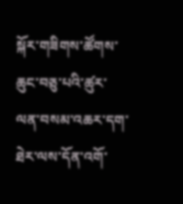སྐོར་གཟིགས་ཚོགས་ཆུང་བཅུ་པའི་ཚུར་ལན་བསམ་འཆར་དག་ཐེར་ལས་དོན་འགོ་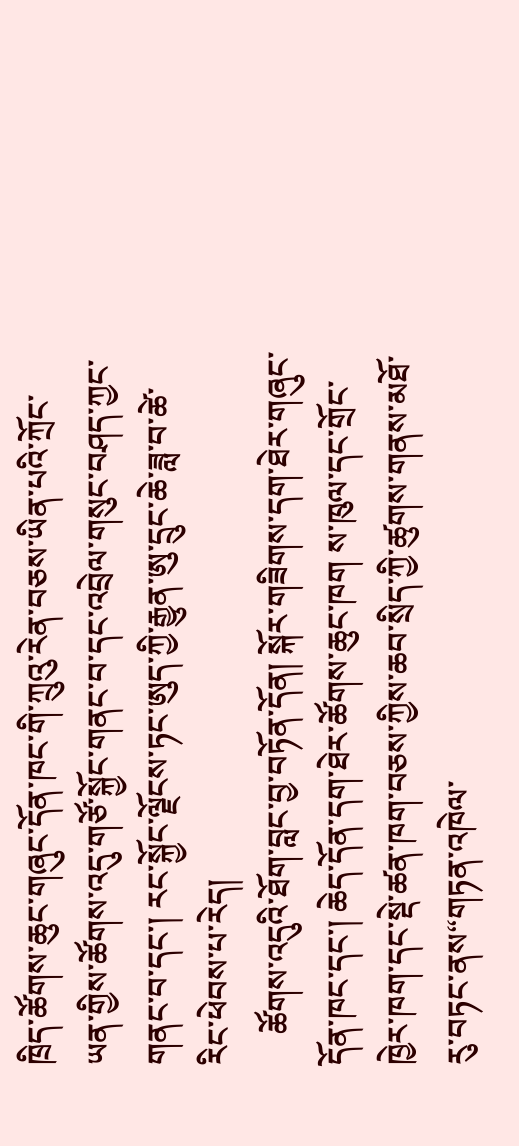ཁྲིད་ཚོགས་ཆུང་གཞུང་དོན་ཁང་གི་ཀྲུའུ་རེན་བཅས་ཡིན་པའི་ཀྲོང་ཡན་གྱིས་ཚོགས་འདུ་གཙོ་སྐྱོང་གནང་བ་དང་འབྲེལ་གསུང་བཤད་ཀྱང་གནང་བ་དང་། རང་སྐྱོང་ལྗོངས་ཏང་ཨུད་ཀྱི་རྒྱུན་ཨུ་དྲུང་ཆེ་ཟླ་བ་ཚེ་རིང་ཕེབས་པ་རེད།
    ཚོགས་འདུའི་ཐོག་བླང་བྱ་བཏོན་དོན། སྐོར་གཟིགས་དག་ཐེར་གཞུང་དོན་ཁང་དང་། ཆེད་དོན་དག་ཐེར་ཚོགས་ཆུང་ཁག ས་ཁུལ་དང་གྲོང་ཁྱེར་ཁག་དང་སྡེ་ཚན་ཁག་བཅས་ཀྱིས་ཆབ་སྲིད་ཀྱི་ཚུགས་གནས་མཐོ་རུ་བཏང་ནས“གཏན་འཁེལ་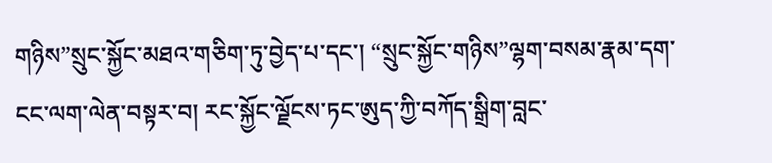གཉིས”སྲུང་སྐྱོང་མཐའ་གཅིག་ཏུ་བྱེད་པ་དང་། “སྲུང་སྐྱོང་གཉིས”ལྷག་བསམ་རྣམ་དག་ངང་ལག་ལེན་བསྟར་བ། རང་སྐྱོང་ལྗོངས་ཏང་ཨུད་ཀྱི་བཀོད་སྒྲིག་བླང་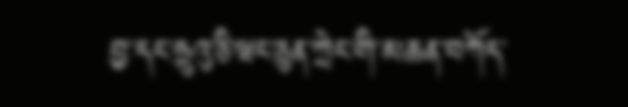བྱ་དང་ཧྲུའུ་ཅི་ཝང་ཅུན་ཀྲེང་གི་མཆན་བཀོད་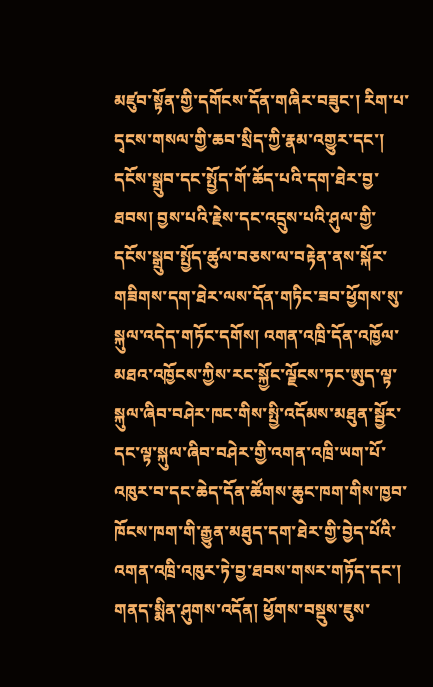མཛུབ་སྟོན་གྱི་དགོངས་དོན་གཞིར་བཟུང་། རིག་པ་དྭངས་གསལ་གྱི་ཆབ་སྲིད་ཀྱི་རྣམ་འགྱུར་དང་། དངོས་སྒྲུབ་དང་སྤྱོད་གོ་ཆོད་པའི་དག་ཐེར་བྱ་ཐབས། བྱས་པའི་རྗེས་དང་འདྲུས་པའི་ཤུལ་གྱི་དངོས་སྒྲུབ་སྤྱོད་ཚུལ་བཅས་ལ་བརྟེན་ནས་སྐོར་གཟིགས་དག་ཐེར་ལས་དོན་གཏིང་ཟབ་ཕྱོགས་སུ་སྐུལ་འདེད་གཏོང་དགོས། འགན་འཁྲི་དོན་འཁྱོལ་མཐའ་འཁྱོངས་ཀྱིས་རང་སྐྱོང་ལྗོངས་ཏང་ཨུད་ལྟ་སྐུལ་ཞིབ་བཤེར་ཁང་གིས་སྤྱི་འདོམས་མཐུན་སྦྱོར་དང་ལྟ་སྐུལ་ཞིབ་བཤེར་གྱི་འགན་འཁྲི་ཡག་པོ་འཁུར་བ་དང་ཆེད་དོན་ཚོགས་ཆུང་ཁག་གིས་ཁྱབ་ཁོངས་ཁག་གི་རྒྱུན་མཐུད་དག་ཐེར་གྱི་བྱེད་པོའི་འགན་འཁྲི་འཁུར་ཏེ་བྱ་ཐབས་གསར་གཏོད་དང་། གནད་སྨིན་ཤུགས་འདོན། ཕྱོགས་བསྡུས་ཇུས་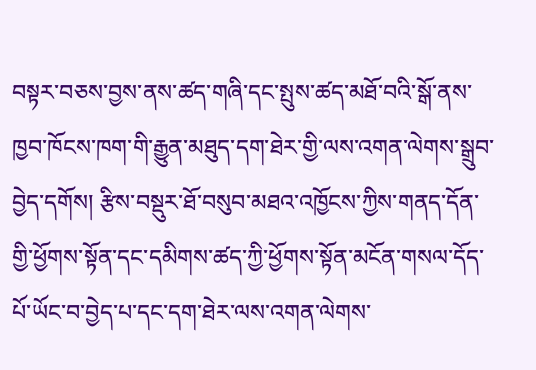བསྟར་བཅས་བྱས་ནས་ཚད་གཞི་དང་སྤུས་ཚད་མཐོ་བའི་སྒོ་ནས་ཁྱབ་ཁོངས་ཁག་གི་རྒྱུན་མཐུད་དག་ཐེར་གྱི་ལས་འགན་ལེགས་སྒྲུབ་བྱེད་དགོས། རྩིས་བསྡུར་ཐོ་བསུབ་མཐའ་འཁྱོངས་ཀྱིས་གནད་དོན་གྱི་ཕྱོགས་སྟོན་དང་དམིགས་ཚད་ཀྱི་ཕྱོགས་སྟོན་མངོན་གསལ་དོད་པོ་ཡོང་བ་བྱེད་པ་དང་དག་ཐེར་ལས་འགན་ལེགས་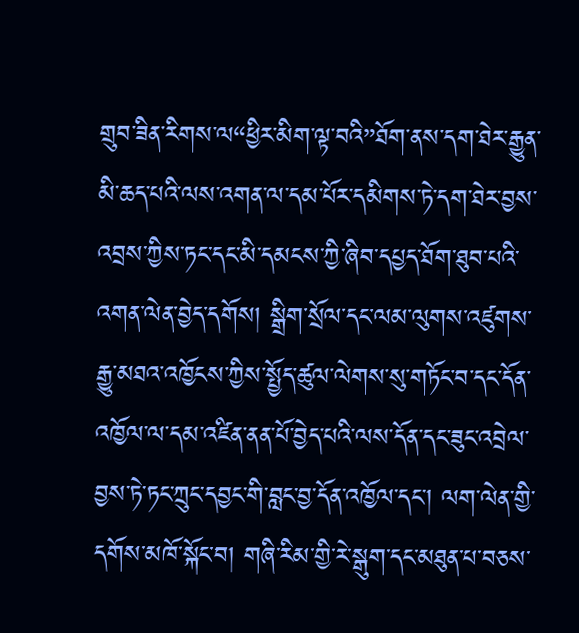གྲུབ་ཟིན་རིགས་ལ“ཕྱིར་མིག་ལྟ་བའི”ཐོག་ནས་དག་ཐེར་རྒྱུན་མི་ཆད་པའི་ལས་འགན་ལ་དམ་པོར་དམིགས་ཏེ་དག་ཐེར་བྱས་འབྲས་ཀྱིས་ཏང་དང་མི་དམངས་ཀྱི་ཞིབ་དཔྱད་ཐོག་ཐུབ་པའི་འགན་ལེན་བྱེད་དགོས། སྒྲིག་སྲོལ་དང་ལམ་ལུགས་འཛུགས་རྒྱུ་མཐའ་འཁྱོངས་ཀྱིས་སྤྱོད་ཚུལ་ལེགས་སུ་གཏོང་བ་དང་དོན་འཁྱོལ་ལ་དམ་འཛིན་ནན་པོ་བྱེད་པའི་ལས་དོན་དང་ཟུང་འབྲེལ་བྱས་ཏེ་ཏང་ཀྲུང་དབྱང་གི་བླང་བྱ་དོན་འཁྱོལ་དང་། ལག་ལེན་གྱི་དགོས་མཁོ་སྐོང་བ། གཞི་རིམ་གྱི་རེ་སྒུག་དང་མཐུན་པ་བཅས་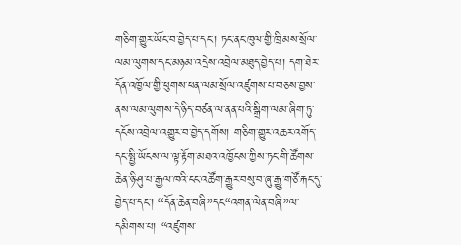གཅིག་གྱུར་ཡོང་བ་བྱེད་པ་དང་། ཏང་ནང་ཁུལ་གྱི་ཁྲིམས་སྲོལ་ལམ་ལུགས་དང་མཉམ་འདྲེས་འབྲེལ་མཐུད་བྱེད་པ། དག་ཐེར་དོན་འཁྱོལ་གྱི་ཕུགས་ཕན་ལམ་སྲོལ་འཛུགས་པ་བཅས་བྱས་ནས་ལམ་ལུགས་དེ་ཉིད་བཙན་ལ་ནན་པའི་སྒྲིག་ལམ་ཞིག་ཏུ་དངོས་འབྲེལ་འགྱུར་བ་བྱེད་དགོས། གཅིག་གྱུར་འཆར་འགོད་དང་སྤྱི་ཡོངས་ལ་ལྟ་རྟོག་མཐའ་འཁྱོངས་ཀྱིས་ཏང་གི་ཚོགས་ཆེན་ཉི་ཤུ་པ་རྒྱལ་ཁའི་ངང་འཚོག་རྒྱུར་བསུ་བ་ཞུ་རྒྱུ་གཙོ་རྐང་དུ་བྱེད་པ་དང་། “དོན་ཆེན་བཞི”དང“འགན་ལེན་བཞི”ལ་དམིགས་པ། “འཛུགས་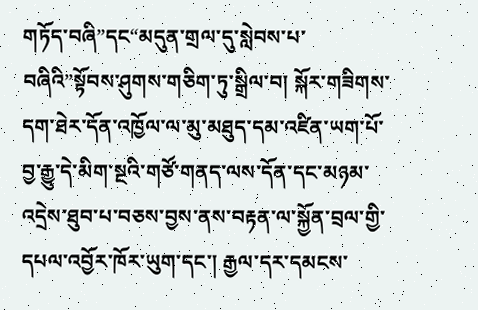གཏོད་བཞི”དང“མདུན་གྲལ་དུ་སླེབས་པ་བཞིའི”སྟོབས་ཤུགས་གཅིག་ཏུ་སྒྲིལ་བ། སྐོར་གཟིགས་དག་ཐེར་དོན་འཁྱོལ་ལ་མུ་མཐུད་དམ་འཛིན་ཡག་པོ་བྱ་རྒྱུ་དེ་མིག་སྔའི་གཙོ་གནད་ལས་དོན་དང་མཉམ་འདྲེས་ཐུབ་པ་བཅས་བྱས་ནས་བརྟན་ལ་སྐྱོན་བྲལ་གྱི་དཔལ་འབྱོར་ཁོར་ཡུག་དང་། རྒྱལ་དར་དམངས་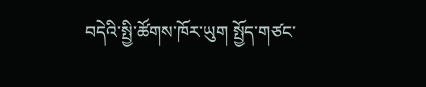བདེའི་སྤྱི་ཚོགས་ཁོར་ཡུག སྤྱོད་གཙང་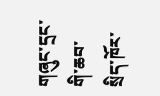གཞུང་དྲང་གི་ཆབ་སྲིད་ཁོར་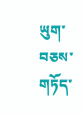ཡུག་བཅས་གཏོད་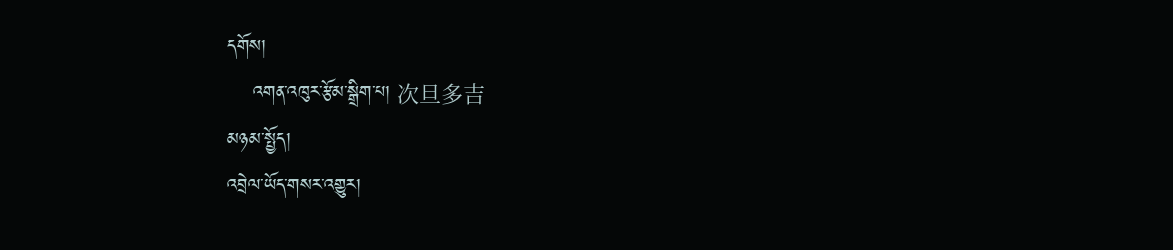དགོས།
    འགན་འཁུར་རྩོམ་སྒྲིག་པ། 次旦多吉
མཉམ་སྤྱོད།
འབྲེལ་ཡོད་གསར་འགྱུར།